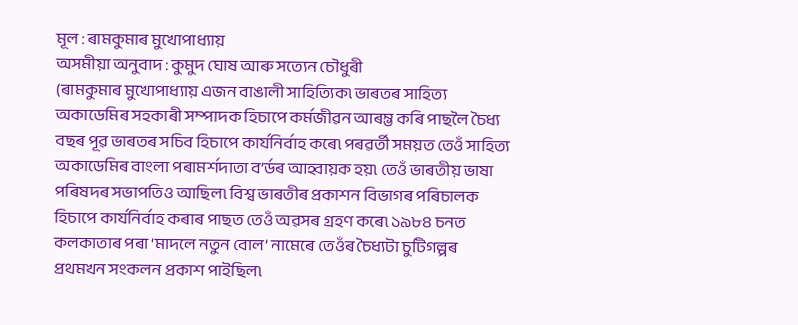মূল : ৰামকুমাৰ মুখোপাধ্যায়
অসমীয়া অনুবাদ : কুমুদ ঘোষ আৰু সত্যেন চৌধুৰী
(ৰামকুমাৰ মুখোপাধ্যায় এজন বাঙালী সাহিত্যিক৷ ভাৰতৰ সাহিত্য অকাডেমিৰ সহকাৰী সম্পাদক হিচাপে কৰ্মজীৱন আৰম্ভ কৰি পাছলৈ চৈধ্য বছৰ পূৱ ভাৰতৰ সচিব হিচাপে কাৰ্যনিৰ্বাহ কৰে৷ পৰৱৰ্তী সময়ত তেওঁ সাহিত্য অকাডেমিৰ বাংলা পৰামৰ্শদাতা ব’ৰ্ডৰ আহ্বায়ক হয়৷ তেওঁ ভাৰতীয় ভাষা পৰিষদৰ সভাপতিও আছিল৷ বিশ্ব ভাৰতীৰ প্ৰকাশন বিভাগৰ পৰিচালক হিচাপে কাৰ্যনিৰ্বাহ কৰাৰ পাছত তেওঁ অৱসৰ গ্ৰহণ কৰে৷ ১৯৮৪ চনত কলকাতাৰ পৰা ‘মাদলে নতুন বোল’ নামেৰে তেওঁৰ চৈধ্যটা চুটিগল্পৰ প্ৰথমখন সংকলন প্ৰকাশ পাইছিল৷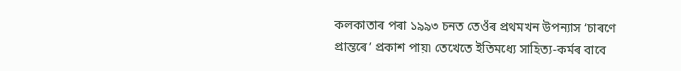কলকাতাৰ পৰা ১৯৯৩ চনত তেওঁৰ প্ৰথমখন উপন্যাস ‘চাৰণে প্ৰান্তৰে’ প্ৰকাশ পায়৷ তেখেতে ইতিমধ্যে সাহিত্য-কৰ্মৰ বাবে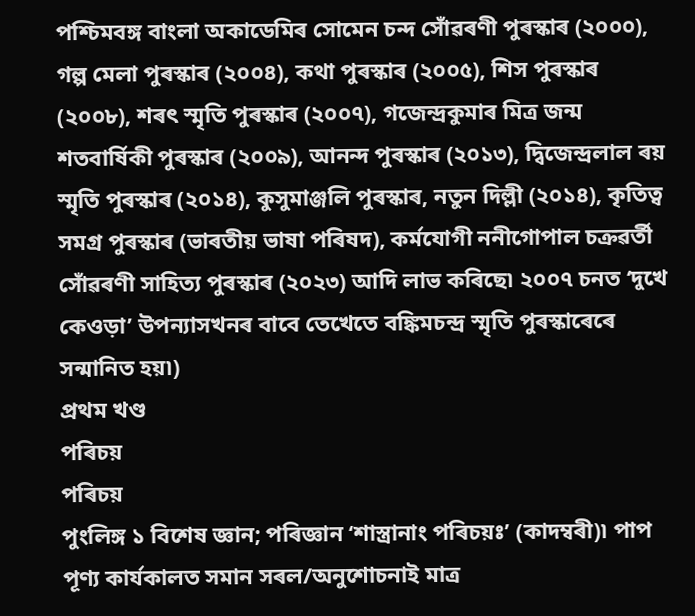পশ্চিমবঙ্গ বাংলা অকাডেমিৰ সোমেন চন্দ সোঁৱৰণী পুৰস্কাৰ (২০০০), গল্প মেলা পুৰস্কাৰ (২০০৪), কথা পুৰস্কাৰ (২০০৫), শিস পুৰস্কাৰ (২০০৮), শৰৎ স্মৃতি পুৰস্কাৰ (২০০৭), গজেন্দ্ৰকুমাৰ মিত্ৰ জন্ম শতবাৰ্ষিকী পুৰস্কাৰ (২০০৯), আনন্দ পুৰস্কাৰ (২০১৩), দ্বিজেন্দ্ৰলাল ৰয় স্মৃতি পুৰস্কাৰ (২০১৪), কুসুমাঞ্জলি পুৰস্কাৰ, নতুন দিল্লী (২০১৪), কৃতিত্ব সমগ্ৰ পুৰস্কাৰ (ভাৰতীয় ভাষা পৰিষদ), কৰ্মযোগী ননীগোপাল চক্ৰৱৰ্তী সোঁৱৰণী সাহিত্য পুৰস্কাৰ (২০২৩) আদি লাভ কৰিছে৷ ২০০৭ চনত ‘দুখে কেওড়া’ উপন্যাসখনৰ বাবে তেখেতে বঙ্কিমচন্দ্ৰ স্মৃতি পুৰস্কাৰেৰে সন্মানিত হয়৷)
প্ৰথম খণ্ড
পৰিচয়
পৰিচয়
পুংলিঙ্গ ১ বিশেষ জ্ঞান; পৰিজ্ঞান ‘শাস্ত্ৰানাং পৰিচয়ঃ’ (কাদম্বৰী)৷ পাপ পূণ্য কাৰ্যকালত সমান সৰল/অনুশোচনাই মাত্ৰ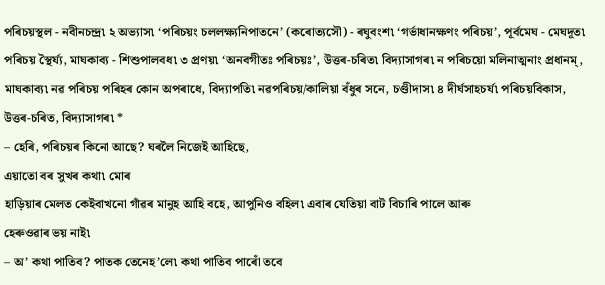পৰিচয়স্থল - নবীনচন্দ্ৰ৷ ২ অভ্যাস৷ ‘পৰিচয়ং চললক্ষ্যনিপাতনে’ (কৰোত্যসৌ) - ৰঘুবংশ৷ ‘গৰ্ভাধানক্ষণং পৰিচয়’, পূৰ্বমেঘ - মেঘদূত৷ পৰিচয় স্থৈৰ্য্য, মাঘকাব্য - শিশুপালবধ৷ ৩ প্ৰণয়৷ ‘অনবগীতঃ পৰিচয়ঃ’, উত্তৰ-চৰিত৷ বিদ্যাসাগৰ৷ ন পৰিচয়ো মলিনাত্মনাং প্ৰধানম্, মাঘকাব্য৷ নৱ পৰিচয় পৰিহৰ কোন অপৰাধে, বিদ্যাপতি৷ নৱপৰিচয়/কালিয়া বঁধুৰ সনে, চণ্ডীদাস৷ ৪ দীৰ্ঘসাহচৰ্য৷ পৰিচয়বিকাস, উত্তৰ-চৰিত, বিদ্যাসাগৰ৷ *
– হেৰি, পৰিচয়ৰ কিনো আছে? ঘৰলৈ নিজেই আহিছে,
এয়াতো বৰ সুখৰ কথা৷ মোৰ
হাড়িয়াৰ মেলত কেইবাখনো গাঁৱৰ মানুহ আহি বহে, আপুনিও বহিল৷ এবাৰ যেতিয়া বাট বিচাৰি পালে আৰু
হেৰুওৱাৰ ভয় নাই৷
– অ’ কথা পাতিব? পাতক তেনেহ’লে৷ কথা পাতিব পাৰোঁ তবে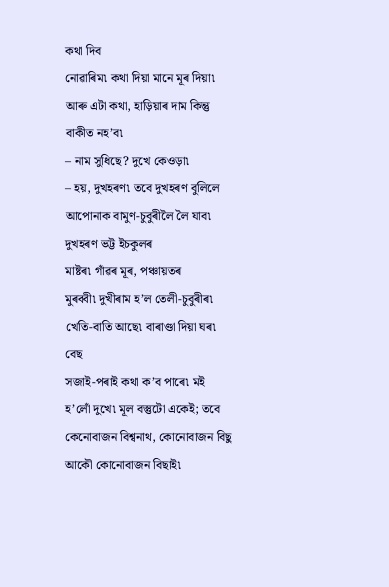কথা দিব
নোৱাৰিম৷ কথা দিয়া মানে মূৰ দিয়া৷ আৰু এটা কথা, হাড়িয়াৰ দাম কিন্তু বাকীত নহ’ব৷
– নাম সুধিছে? দুখে কেওড়া৷
– হয়, দুখহৰণ৷ তবে দুখহৰণ বুলিলে আপোনাক বামুণ-চুবুৰীলৈ লৈ যাব৷ দুখহৰণ ভট্ট ইচকুলৰ
মাষ্টৰ৷ গাঁৱৰ মূৰ, পঞ্চায়তৰ
মুৰব্বী৷ দুখীৰাম হ’ল তেলী-চুবুৰীৰ৷ খেতি-বাতি আছে৷ বাৰাণ্ডা দিয়া ঘৰ৷ বেছ
সজাই-পৰাই কথা ক’ব পাৰে৷ মই হ’লোঁ দুখে৷ মূল বস্তুটো একেই; তবে কেনোবাজন বিশ্বনাথ, কোনোবাজন বিছু আকৌ কোনোবাজন বিছাই৷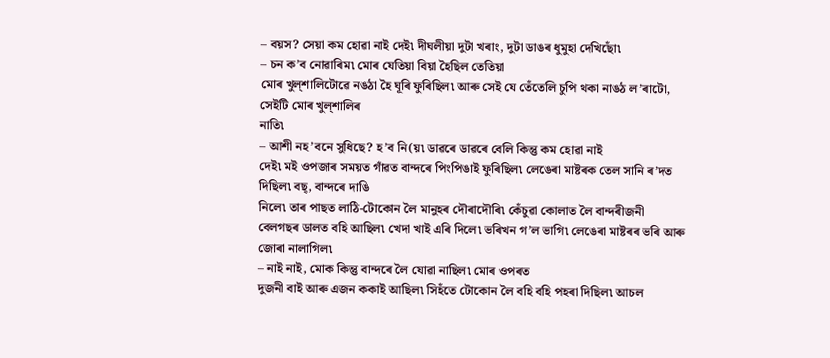– বয়স? সেয়া কম হোৱা নাই দেই৷ দীঘলীয়া দুটা খৰাং, দুটা ডাঙৰ ধুমুহা দেখিছোঁ৷
– চন ক’ব নোৱাৰিম৷ মোৰ যেতিয়া বিয়া হৈছিল তেতিয়া
মোৰ খুল্শালিটোৱে নঙঠা হৈ ঘূৰি ফুৰিছিল৷ আৰু সেই যে তেঁতেলি চুপি থকা নাঙঠ ল’ৰাটো,
সেইটি মোৰ খুল্শালিৰ
নাতি৷
– আশী নহ’বনে সুধিছে? হ’ব নি(য়৷ ডাৱৰে ডাৱৰে বেলি কিন্তু কম হোৱা নাই
দেই৷ মই ওপজাৰ সময়ত গাঁৱত বান্দৰে পিংপিঙাই ফুৰিছিল৷ লেঙেৰা মাষ্টৰক তেল সানি ৰ’দত
দিছিল৷ বছ্, বান্দৰে দাঙি
নিলে৷ তাৰ পাছত লাঠি-টোকোন লৈ মানুহৰ দৌৰাদৌৰি৷ কেঁচুৱা কোলাত লৈ বান্দৰীজনী
বেলগছৰ ডালত বহি আছিল৷ খেদা খাই এৰি দিলে৷ ভৰিখন গ’ল ভাগি৷ লেঙেৰা মাষ্টৰৰ ভৰি আৰু
জোৰা নালাগিল৷
– নাই নাই, মোক কিন্তু বান্দৰে লৈ যোৱা নাছিল৷ মোৰ ওপৰত
দুজনী বাই আৰু এজন ককাই আছিল৷ সিহঁতে টোকোন লৈ বহি বহি পহৰা দিছিল৷ আচল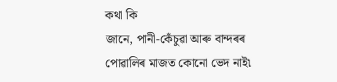কথা কি
জানে, পানী-কেঁচুৱা আৰু বান্দৰৰ
পোৱালিৰ মাজত কোনো ভেদ নাই৷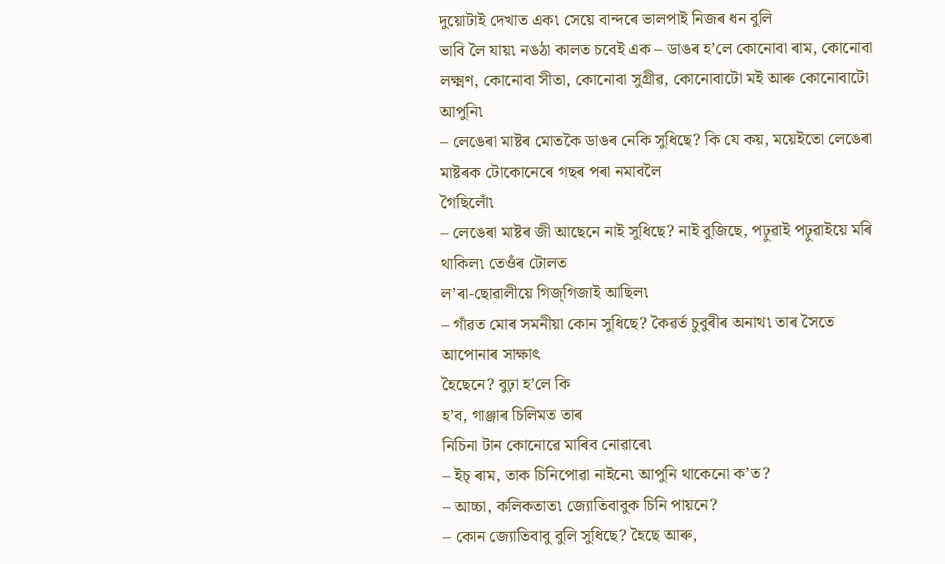দুয়োটাই দেখাত এক৷ সেয়ে বান্দৰে ভালপাই নিজৰ ধন বুলি
ভাবি লৈ যায়৷ নঙঠা কালত চবেই এক – ডাঙৰ হ’লে কোনোবা ৰাম, কোনোবা লক্ষ্মণ, কোনোবা সীতা, কোনোবা সুগ্ৰীৱ, কোনোবাটো মই আৰু কোনোবাটো আপুনি৷
– লেঙেৰা মাষ্টৰ মোতকৈ ডাঙৰ নেকি সুধিছে? কি যে কয়, ময়েইতো লেঙেৰা মাষ্টৰক টোকোনেৰে গছৰ পৰা নমাবলৈ
গৈছিলোঁ৷
– লেঙেৰা মাষ্টৰ জী আছেনে নাই সুধিছে? নাই বুজিছে, পঢ়ুৱাই পঢ়ুৱাইয়ে মৰি থাকিল৷ তেওঁৰ টোলত
ল’ৰা-ছোৱালীয়ে গিজ্গিজাই আছিল৷
– গাঁৱত মোৰ সমনীয়া কোন সুধিছে? কৈৱৰ্ত চুবুৰীৰ অনাথ৷ তাৰ সৈতে আপোনাৰ সাক্ষাৎ
হৈছেনে? বুঢ়া হ’লে কি
হ’ব, গাঞ্জাৰ চিলিমত তাৰ
নিচিনা টান কোনোৱে মাৰিব নোৱাৰে৷
– ইচ্ ৰাম, তাক চিনিপোৱা নাইনে৷ আপুনি থাকেনো ক’ত?
– আচ্চা, কলিকতাত৷ জ্যোতিবাবুক চিনি পায়নে?
– কোন জ্যোতিবাবু বুলি সুধিছে? হৈছে আৰু,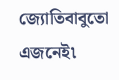জ্যোতিবাবুতো এজনেই৷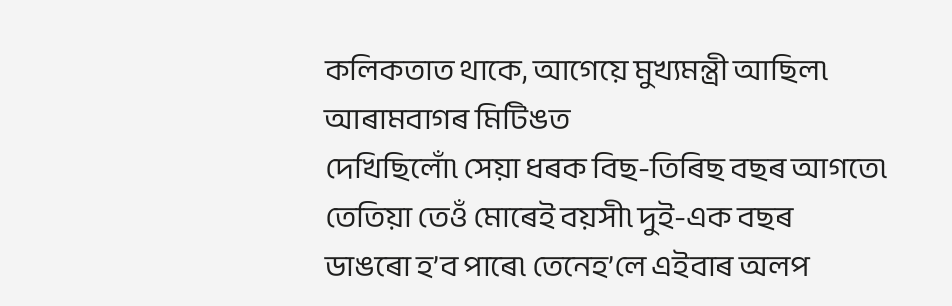কলিকতাত থাকে, আগেয়ে মুখ্যমন্ত্ৰী আছিল৷ আৰামবাগৰ মিটিঙত
দেখিছিলোঁ৷ সেয়া ধৰক বিছ-তিৰিছ বছৰ আগতে৷ তেতিয়া তেওঁ মোৰেই বয়সী৷ দুই-এক বছৰ
ডাঙৰো হ’ব পাৰে৷ তেনেহ’লে এইবাৰ অলপ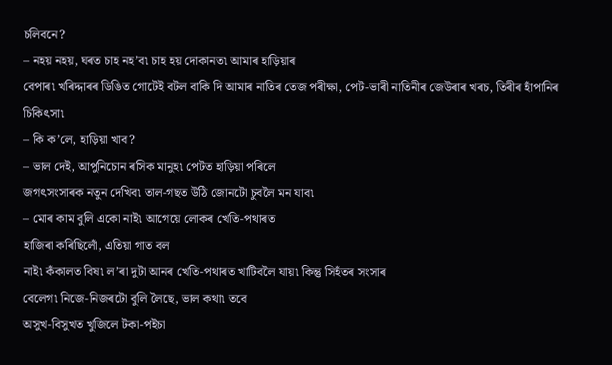চলিবনে?
– নহয় নহয়, ঘৰত চাহ নহ’ব৷ চাহ হয় দোকানত৷ আমাৰ হাড়িয়াৰ
বেপাৰ৷ খৰিদ্দাৰৰ ডিঙিত গোটেই বটল বাকি দি আমাৰ নাতিৰ তেজ পৰীক্ষা, পেট-ভাৰী নাতিনীৰ জেউৰাৰ খৰচ, তিৰীৰ হাঁপানিৰ চিকিৎসা৷
– কি ক’লে, হাড়িয়া খাব?
– ভাল দেই, আপুনিচোন ৰসিক মানুহ৷ পেটত হাড়িয়া পৰিলে
জগৎসংসাৰক নতুন দেখিব৷ তাল-গছত উঠি জোনটো চুবলৈ মন যাব৷
– মোৰ কাম বুলি একো নাই৷ আগেয়ে লোকৰ খেতি-পথাৰত
হাজিৰা কৰিছিলোঁ, এতিয়া গাত বল
নাই৷ কঁকালত বিষ৷ ল’ৰা দুটা আনৰ খেতি-পথাৰত খাটিবলৈ যায়৷ কিন্তু সিহঁতৰ সংসাৰ
বেলেগ৷ নিজে-নিজৰটো বুলি লৈছে, ভাল কথা৷ তবে
অসুখ-বিসুখত খুজিলে টকা-পইচা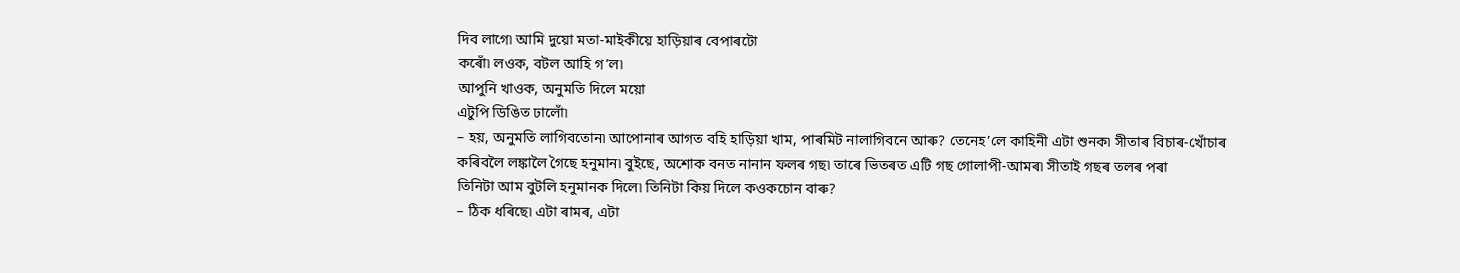দিব লাগে৷ আমি দুয়ো মতা-মাইকীয়ে হাড়িয়াৰ বেপাৰটো
কৰোঁ৷ লওক, বটল আহি গ’ল৷
আপুনি খাওক, অনুমতি দিলে ময়ো
এটুপি ডিঙিত ঢালোঁ৷
– হয়, অনুমতি লাগিবতোন৷ আপোনাৰ আগত বহি হাড়িয়া খাম, পাৰমিট নালাগিবনে আৰু? তেনেহ’লে কাহিনী এটা শুনক৷ সীতাৰ বিচাৰ-খোঁচাৰ
কৰিবলৈ লঙ্কালৈ গৈছে হনুমান৷ বুইছে, অশোক বনত নানান ফলৰ গছ৷ তাৰে ভিতৰত এটি গছ গোলাপী-আমৰ৷ সীতাই গছৰ তলৰ পৰা
তিনিটা আম বুটলি হনুমানক দিলে৷ তিনিটা কিয় দিলে কওকচোন বাৰু?
– ঠিক ধৰিছে৷ এটা ৰামৰ, এটা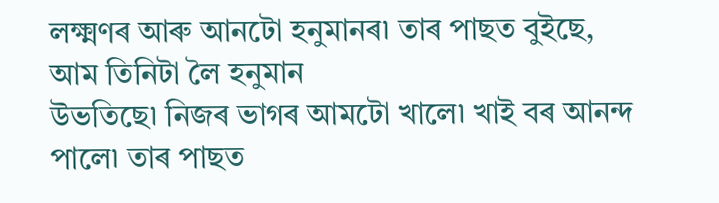লক্ষ্মণৰ আৰু আনটো হনুমানৰ৷ তাৰ পাছত বুইছে,
আম তিনিটা লৈ হনুমান
উভতিছে৷ নিজৰ ভাগৰ আমটো খালে৷ খাই বৰ আনন্দ পালে৷ তাৰ পাছত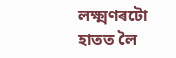লক্ষ্মণৰটো হাতত লৈ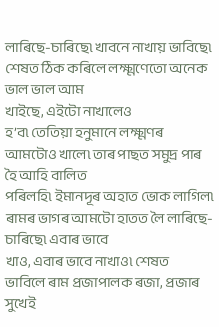লাৰিছে-চাৰিছে৷ খাবনে নাখায় ভাবিছে৷ শেষত ঠিক কৰিলে লক্ষ্মণেতো অনেক ভাল ভাল আম
খাইছে, এইটো নাখালেও
হ’ব৷ তেতিয়া হনুমানে লক্ষ্মণৰ আমটোও খালে৷ তাৰ পাছত সমুদ্ৰ পাৰ হৈ আহি বালিত
পৰিলহি৷ ইমানদূৰ অহাত ভোক লাগিল৷ ৰামৰ ভাগৰ আমটো হাতত লৈ লাৰিছে-চাৰিছে৷ এবাৰ ভাবে
খাও, এবাৰ ভাবে নাখাও৷ শেষত
ভাবিলে ৰাম প্ৰজাপালক ৰজা, প্ৰজাৰ সুখেই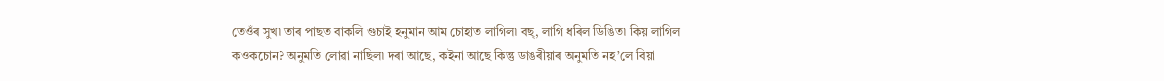তেওঁৰ সুখ৷ তাৰ পাছত বাকলি গুচাই হনুমান আম চোহাত লাগিল৷ বছ্, লাগি ধৰিল ডিঙিত৷ কিয় লাগিল কওকচোন? অনুমতি লোৱা নাছিল৷ দৰা আছে, কইনা আছে কিন্তু ডাঙৰীয়াৰ অনুমতি নহ’লে বিয়া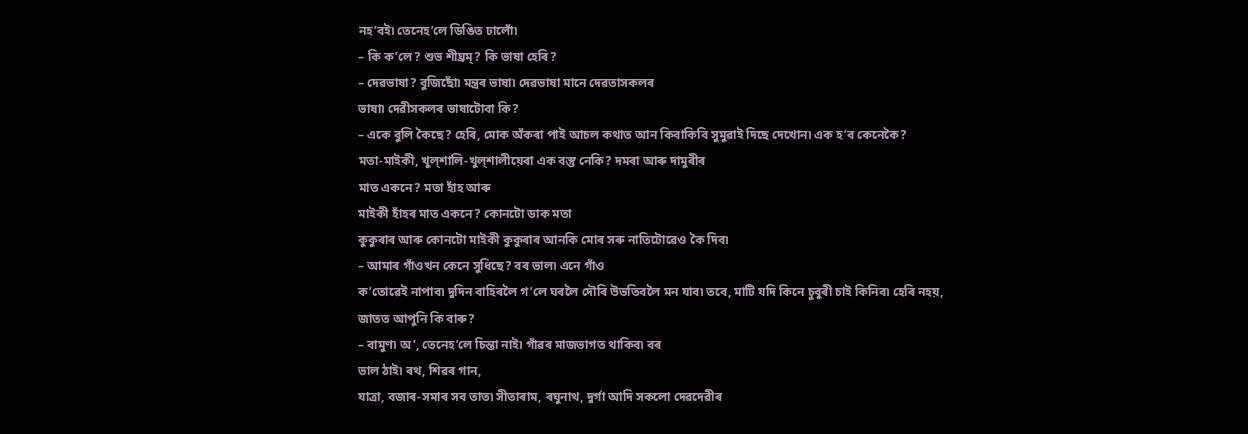নহ’বই৷ তেনেহ’লে ডিঙিত ঢালোঁ৷
– কি ক’লে? শুভ শীঘ্ৰম্? কি ভাষা হেৰি?
– দেৱভাষা? বুজিছোঁ৷ মন্ত্ৰৰ ভাষা৷ দেৱভাষা মানে দেৱতাসকলৰ
ভাষা৷ দেৱীসকলৰ ভাষাটোবা কি?
– একে বুলি কৈছে? হেৰি, মোক অঁকৰা পাই আচল কথাত আন কিবাকিবি সুমুৱাই দিছে দেখোন৷ এক হ’ব কেনেকৈ?
মতা-মাইকী, খুল্শালি-খুল্শালীয়েৰা এক বস্তু নেকি? দমৰা আৰু দামুৰীৰ
মাত একনে? মতা হাঁহ আৰু
মাইকী হাঁহৰ মাত একনে? কোনটো ডাক মতা
কুকুৰাৰ আৰু কোনটো মাইকী কুকুৰাৰ আনকি মোৰ সৰু নাতিটোৱেও কৈ দিব৷
– আমাৰ গাঁওখন কেনে সুধিছে? বৰ ভাল৷ এনে গাঁও
ক’তোৱেই নাপাব৷ দুদিন বাহিৰলৈ গ’লে ঘৰলৈ দৌৰি উভতিবলৈ মন যাব৷ তবে, মাটি যদি কিনে চুবুৰী চাই কিনিব৷ হেৰি নহয়,
জাতত আপুনি কি বাৰু?
– বামুণ৷ অ’, তেনেহ’লে চিন্তা নাই৷ গাঁৱৰ মাজভাগত থাকিব৷ বৰ
ভাল ঠাই৷ ৰথ, শিৱৰ গান,
যাত্ৰা, বজাৰ-সমাৰ সব তাত৷ সীতাৰাম, ৰঘুনাথ, দুৰ্গা আদি সকলো দেৱদেৱীৰ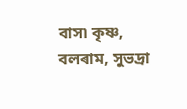বাস৷ কৃষ্ণ, বলৰাম, সুভদ্ৰা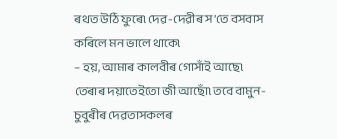ৰথত উঠি ফুৰে৷ দেৱ-দেৱীৰ স’তে বসবাস কৰিলে মন ভালে থাকে৷
– হয়, আমাৰ কালবীৰ গোসাঁই আছে৷ তেৰাৰ দয়াতেইতো জী আছোঁ৷ তবে বামুন-চুবুৰীৰ দেৱতাসকলৰ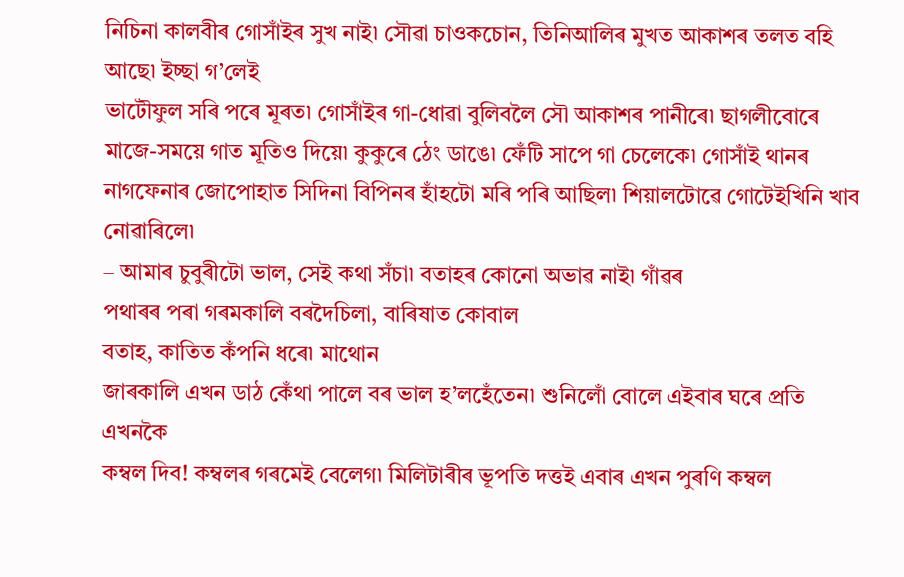নিচিনা কালবীৰ গোসাঁইৰ সুখ নাই৷ সৌৱা চাওকচোন, তিনিআলিৰ মুখত আকাশৰ তলত বহি আছে৷ ইচ্ছা গ’লেই
ভাটৌফুল সৰি পৰে মূৰত৷ গোসাঁইৰ গা-ধোৱা বুলিবলৈ সৌ আকাশৰ পানীৰে৷ ছাগলীবোৰে
মাজে-সময়ে গাত মূতিও দিয়ে৷ কুকুৰে ঠেং ডাঙে৷ ফেঁটি সাপে গা চেলেকে৷ গোসাঁই থানৰ
নাগফেনাৰ জোপোহাত সিদিনা বিপিনৰ হাঁহটো মৰি পৰি আছিল৷ শিয়ালটোৱে গোটেইখিনি খাব
নোৱাৰিলে৷
– আমাৰ চুবুৰীটো ভাল, সেই কথা সঁচা৷ বতাহৰ কোনো অভাৱ নাই৷ গাঁৱৰ
পথাৰৰ পৰা গৰমকালি বৰদৈচিলা, বাৰিষাত কোবাল
বতাহ, কাতিত কঁপনি ধৰে৷ মাথোন
জাৰকালি এখন ডাঠ কেঁথা পালে বৰ ভাল হ’লহেঁতেন৷ শুনিলোঁ বোলে এইবাৰ ঘৰে প্ৰতি এখনকৈ
কম্বল দিব! কম্বলৰ গৰমেই বেলেগ৷ মিলিটাৰীৰ ভূপতি দত্তই এবাৰ এখন পুৰণি কম্বল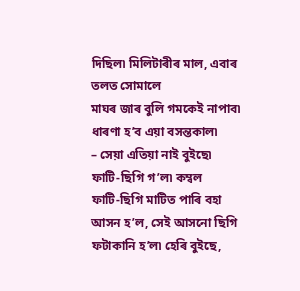দিছিল৷ মিলিটাৰীৰ মাল, এবাৰ তলত সোমালে
মাঘৰ জাৰ বুলি গমকেই নাপাব৷ ধাৰণা হ’ব এয়া বসন্তকাল৷
– সেয়া এতিয়া নাই বুইছে৷ ফাটি-ছিগি গ’ল৷ কম্বল
ফাটি-ছিগি মাটিত পাৰি বহা আসন হ’ল, সেই আসনো ছিগি
ফটাকানি হ’ল৷ হেৰি বুইছে,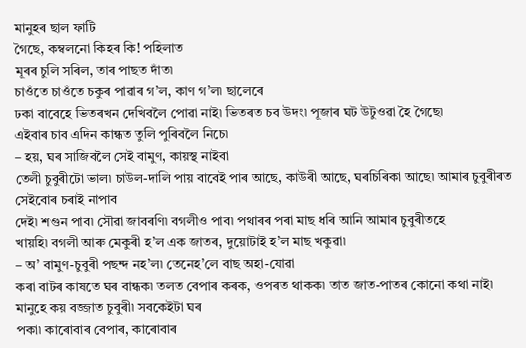মানুহৰ ছাল ফাটি
গৈছে, কম্বলনো কিহৰ কি! পহিলাত
মূৰৰ চুলি সৰিল, তাৰ পাছত দাঁত৷
চাওঁতে চাওঁতে চকুৰ পাৱাৰ গ’ল, কাণ গ’ল৷ ছালেৰে
ঢকা বাবেহে ভিতৰখন দেখিবলৈ পোৱা নাই৷ ভিতৰত চব উদং৷ পূজাৰ ঘট উটুওৱা হৈ গৈছে৷
এইবাৰ চাব এদিন কান্ধত তুলি পুৰিবলৈ নিচে৷
– হয়, ঘৰ সাজিবলৈ সেই বামুণ, কায়স্থ নাইবা
তেলী চুবুৰীটো ভাল৷ চাউল-দালি পায় বাবেই পাৰ আছে, কাউৰী আছে, ঘৰচিৰিকা আছে৷ আমাৰ চুবুৰীৰত সেইবোৰ চৰাই নাপাব
দেই৷ শগুন পাব৷ সৌৱা জাবৰণি৷ বগলীও পাব৷ পথাৰৰ পৰা মাছ ধৰি আনি আমাৰ চুবুৰীতহে
খায়হি৷ বগলী আৰু মেকুৰী হ’ল এক জাতৰ, দুয়োটাই হ’ল মাছ খকুৱা৷
– অ’ বামুণ-চুবুৰী পছন্দ নহ’ল৷ তেনেহ’লে বাছ অহা-যোৱা
কৰা বাটৰ কাষতে ঘৰ বান্ধক৷ তলত বেপাৰ কৰক, ওপৰত থাকক৷ তাত জাত-পাতৰ কোনো কথা নাই৷ মানুহে কয় বজ্জাত চুবুৰী৷ সবকেইটা ঘৰ
পকা৷ কাৰোবাৰ বেপাৰ, কাৰোবাৰ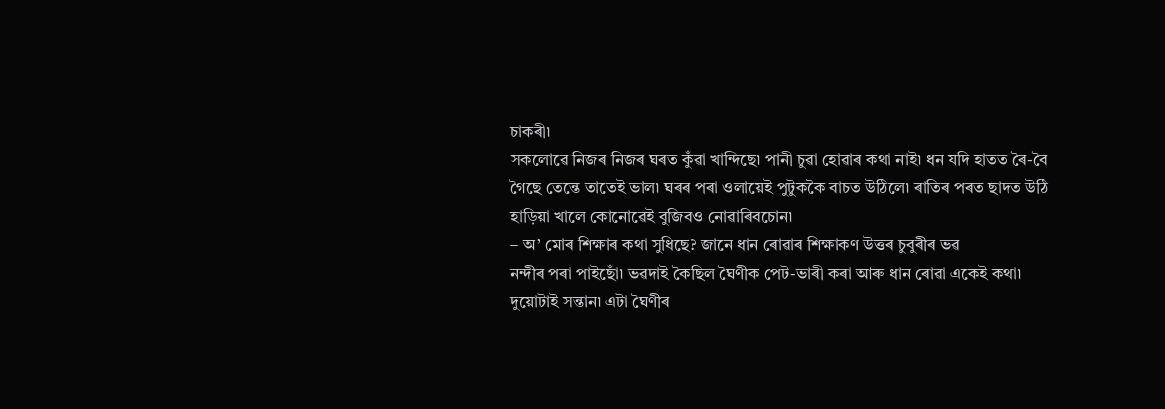চাকৰী৷
সকলোৱে নিজৰ নিজৰ ঘৰত কুঁৱা খান্দিছে৷ পানী চুৱা হোৱাৰ কথা নাই৷ ধন যদি হাতত ৰৈ-বৈ
গৈছে তেন্তে তাতেই ভাল৷ ঘৰৰ পৰা ওলায়েই পুটুককৈ বাচত উঠিলে৷ ৰাতিৰ পৰত ছাদত উঠি
হাড়িয়া খালে কোনোৱেই বুজিবও নোৱাৰিবচোন৷
– অ’ মোৰ শিক্ষাৰ কথা সুধিছে? জানে ধান ৰোৱাৰ শিক্ষাকণ উত্তৰ চুবুৰীৰ ভৱ
নন্দীৰ পৰা পাইছোঁ৷ ভৱদাই কৈছিল ঘৈণীক পেট-ভাৰী কৰা আৰু ধান ৰোৱা একেই কথা৷
দুয়োটাই সন্তান৷ এটা ঘৈণীৰ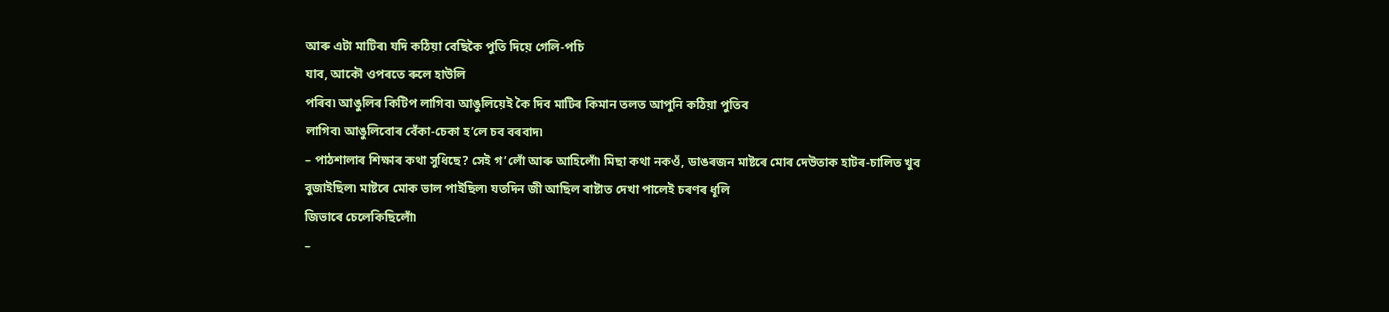আৰু এটা মাটিৰ৷ যদি কঠিয়া বেছিকৈ পুতি দিয়ে গেলি-পচি
যাব, আকৌ ওপৰতে ৰুলে হাউলি
পৰিব৷ আঙুলিৰ কিটিপ লাগিব৷ আঙুলিয়েই কৈ দিব মাটিৰ কিমান তলত আপুনি কঠিয়া পুতিব
লাগিব৷ আঙুলিবোৰ বেঁকা-চেকা হ’লে চব বৰবাদ৷
– পাঠশালাৰ শিক্ষাৰ কথা সুধিছে? সেই গ’লোঁ আৰু আহিলোঁ৷ মিছা কথা নকওঁ, ডাঙৰজন মাষ্টৰে মোৰ দেউতাক হাটৰ-চালিত খুব
বুজাইছিল৷ মাষ্টৰে মোক ভাল পাইছিল৷ যতদিন জী আছিল ৰাষ্টাত দেখা পালেই চৰণৰ ধূলি
জিভাৰে চেলেকিছিলোঁ৷
–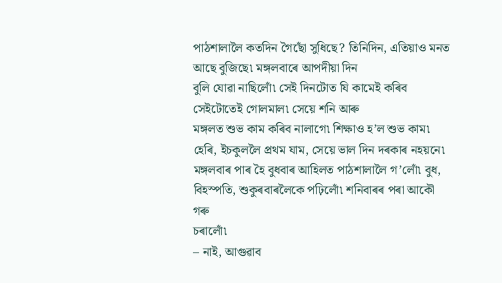পাঠশালালৈ কতদিন গৈছোঁ সুধিছে? তিনিদিন, এতিয়াও মনত আছে বুজিছে৷ মঙ্গলবাৰে আপদীয়া দিন
বুলি যোৱা নাছিলোঁ৷ সেই দিনটোত যি কামেই কৰিব সেইটোতেই গোলমাল৷ সেয়ে শনি আৰু
মঙ্গলত শুভ কাম কৰিব নালাগে৷ শিক্ষাও হ’ল শুভ কাম৷ হেৰি, ইচকুললৈ প্ৰথম যাম, সেয়ে ভাল দিন দৰকাৰ নহয়নে৷
মঙ্গলবাৰ পাৰ হৈ বুধবাৰ আহিলত পাঠশালালৈ গ’লোঁ৷ বুধ, বিহস্পতি, শুকুৰবাৰলৈকে পঢ়িলোঁ৷ শনিবাৰৰ পৰা আকৌ গৰু
চৰালোঁ৷
– নাই, আগুৱাব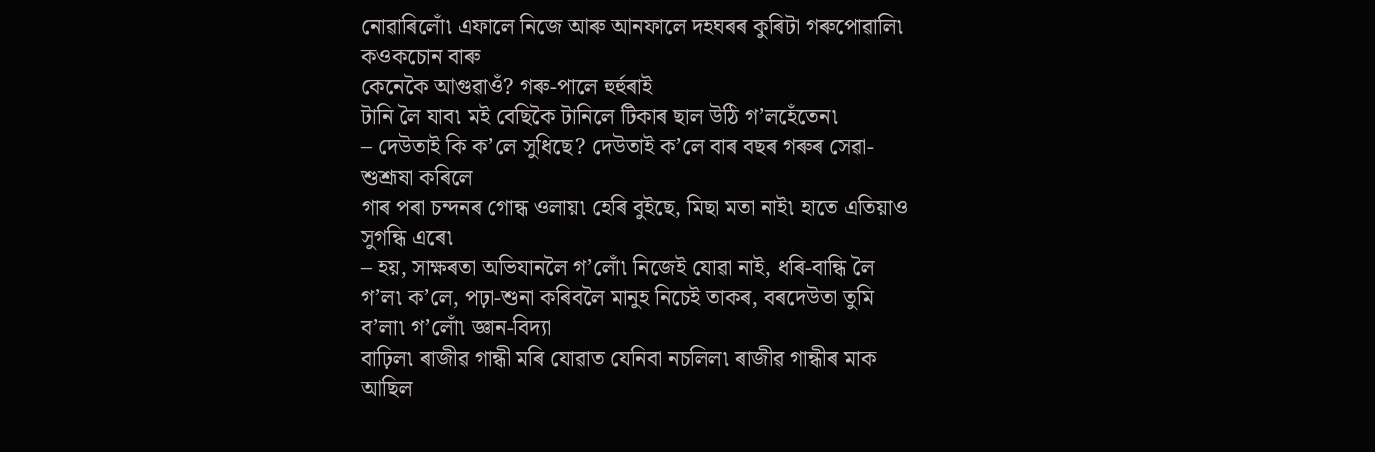নোৱাৰিলোঁ৷ এফালে নিজে আৰু আনফালে দহঘৰৰ কুৰিটা গৰুপোৱালি৷ কওকচোন বাৰু
কেনেকৈ আগুৱাওঁ? গৰু-পালে হুৰ্হুৰাই
টানি লৈ যাব৷ মই বেছিকৈ টানিলে টিকাৰ ছাল উঠি গ’লহেঁতেন৷
– দেউতাই কি ক’লে সুধিছে? দেউতাই ক’লে বাৰ বছৰ গৰুৰ সেৱা-শুশ্ৰূষা কৰিলে
গাৰ পৰা চন্দনৰ গোন্ধ ওলায়৷ হেৰি বুইছে, মিছা মতা নাই৷ হাতে এতিয়াও সুগন্ধি এৰে৷
– হয়, সাক্ষৰতা অভিযানলৈ গ’লোঁ৷ নিজেই যোৱা নাই, ধৰি-বান্ধি লৈ গ’ল৷ ক’লে, পঢ়া-শুনা কৰিবলৈ মানুহ নিচেই তাকৰ, বৰদেউতা তুমি ব’লা৷ গ’লোঁ৷ জ্ঞান-বিদ্যা
বাঢ়িল৷ ৰাজীৱ গান্ধী মৰি যোৱাত যেনিবা নচলিল৷ ৰাজীৱ গান্ধীৰ মাক আছিল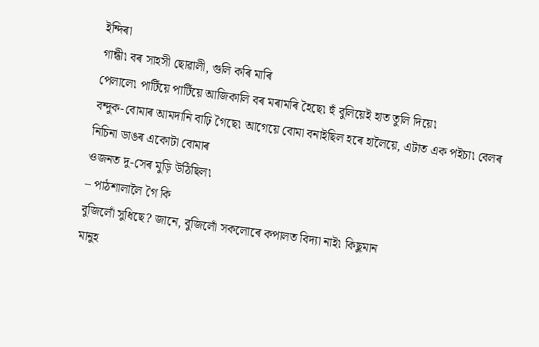ইন্দিৰা
গান্ধী৷ বৰ সাহসী ছোৱালী, গুলি কৰি মাৰি
পেলালে৷ পাৰ্টিয়ে পাৰ্টিয়ে আজিকালি বৰ মৰামৰি হৈছে৷ হুঁ বুলিয়েই হাত তুলি দিয়ে৷
বন্দুক-বোমাৰ আমদানি বাঢ়ি গৈছে৷ আগেয়ে বোমা বনাইছিল হৰে হালৈয়ে, এটাত এক পইচা৷ বেলৰ নিচিনা ডাঙৰ একোটা বোমাৰ
ওজনত দু-সেৰ মুড়ি উঠিছিল৷
– পাঠশালালৈ গৈ কি
বুজিলোঁ সুধিছে? জানে, বুজিলোঁ সকলোৰে কপালত বিদ্যা নাই৷ কিছুমান
মানুহ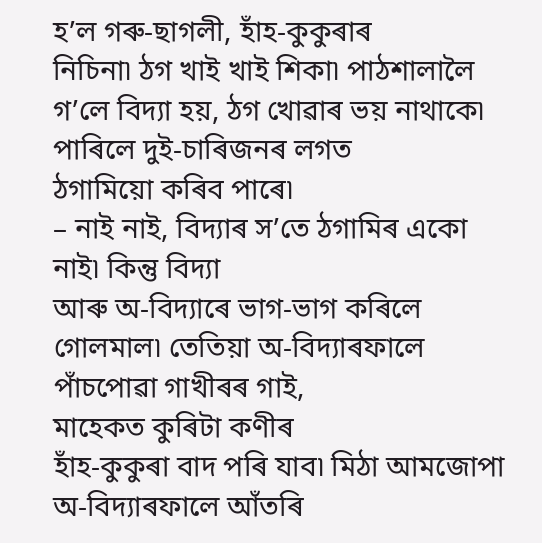হ’ল গৰু-ছাগলী, হাঁহ-কুকুৰাৰ
নিচিনা৷ ঠগ খাই খাই শিকা৷ পাঠশালালৈ গ’লে বিদ্যা হয়, ঠগ খোৱাৰ ভয় নাথাকে৷ পাৰিলে দুই-চাৰিজনৰ লগত
ঠগামিয়ো কৰিব পাৰে৷
– নাই নাই, বিদ্যাৰ স’তে ঠগামিৰ একো নাই৷ কিন্তু বিদ্যা
আৰু অ-বিদ্যাৰে ভাগ-ভাগ কৰিলে গোলমাল৷ তেতিয়া অ-বিদ্যাৰফালে পাঁচপোৱা গাখীৰৰ গাই,
মাহেকত কুৰিটা কণীৰ
হাঁহ-কুকুৰা বাদ পৰি যাব৷ মিঠা আমজোপা অ-বিদ্যাৰফালে আঁতৰি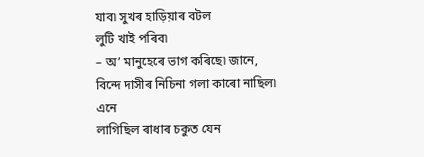যাব৷ সুখৰ হাড়িয়াৰ বটল
লুটি খাই পৰিব৷
– অ’ মানুহেৰে ভাগ কৰিছে৷ জানে, বিন্দে দাসীৰ নিচিনা গলা কাৰো নাছিল৷ এনে
লাগিছিল ৰাধাৰ চকুত যেন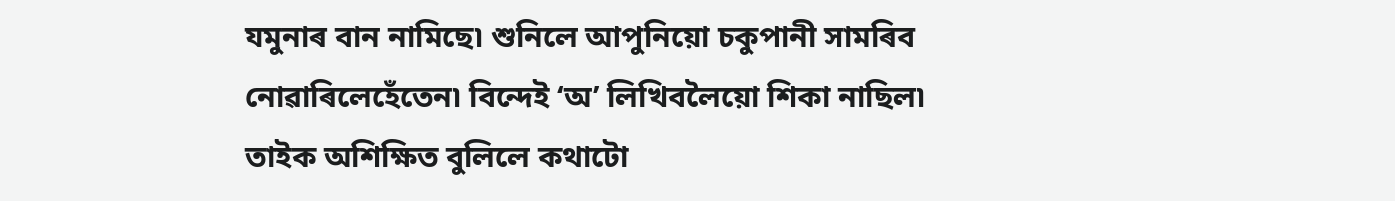যমুনাৰ বান নামিছে৷ শুনিলে আপুনিয়ো চকুপানী সামৰিব
নোৱাৰিলেহেঁতেন৷ বিন্দেই ‘অ’ লিখিবলৈয়ো শিকা নাছিল৷ তাইক অশিক্ষিত বুলিলে কথাটো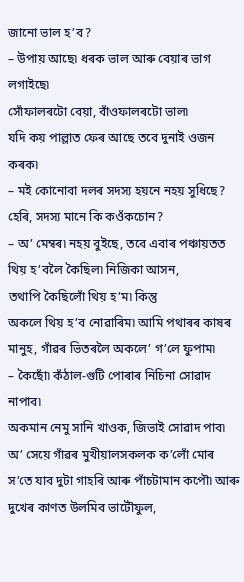জানো ভাল হ’ব?
– উপায় আছে৷ ধৰক ভাল আৰু বেয়াৰ ভাগ লগাইছে৷
সোঁফালৰটো বেয়া, বাঁওফালৰটো ভাল৷
যদি কয় পাল্লাত ফেৰ আছে তবে দুনাই ওজন কৰক৷
– মই কোনোবা দলৰ সদস্য হয়নে নহয় সুধিছে? হেৰি, সদস্য মানে কি কওঁকচোন?
– অ’ মেম্বৰ৷ নহয় বুইছে, তবে এবাৰ পঞ্চায়তত থিয় হ’বলৈ কৈছিল৷ নিজিকা আসন,
তথাপি কৈছিলোঁ থিয় হ’ম৷ কিন্তু
অকলে থিয় হ’ব নোৱাৰিম৷ আমি পথাৰৰ কাষৰ মানুহ, গাঁৱৰ ভিতৰলৈ অকলে’ গ’লে ফুপাম৷
– কৈছোঁ৷ কঁঠাল-গুটি পোৰাৰ নিচিনা সোৱাদ নাপাব৷
অকমান নেমু সানি খাওক, জিভাই সোৱাদ পাব৷
অ’ সেয়ে গাঁৱৰ মুখীয়ালসকলক ক’লোঁ মোৰ স’তে যাব দুটা গাহৰি আৰু পাঁচটামান কপৌ৷ আৰু
দুখেৰ কাণত উলমিব ভাটৌফুল,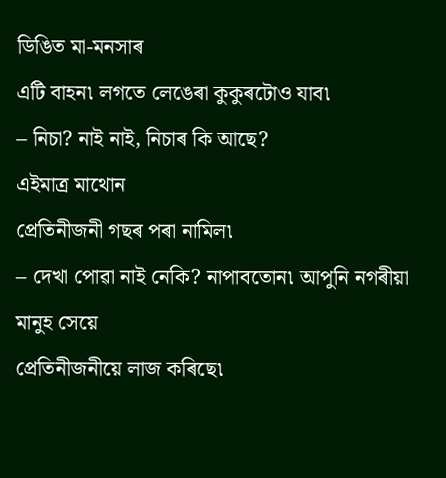ডিঙিত মা-মনসাৰ
এটি বাহন৷ লগতে লেঙেৰা কুকুৰটোও যাব৷
– নিচা? নাই নাই, নিচাৰ কি আছে?
এইমাত্ৰ মাথোন
প্ৰেতিনীজনী গছৰ পৰা নামিল৷
– দেখা পোৱা নাই নেকি? নাপাবতোন৷ আপুনি নগৰীয়া মানুহ সেয়ে
প্ৰেতিনীজনীয়ে লাজ কৰিছে৷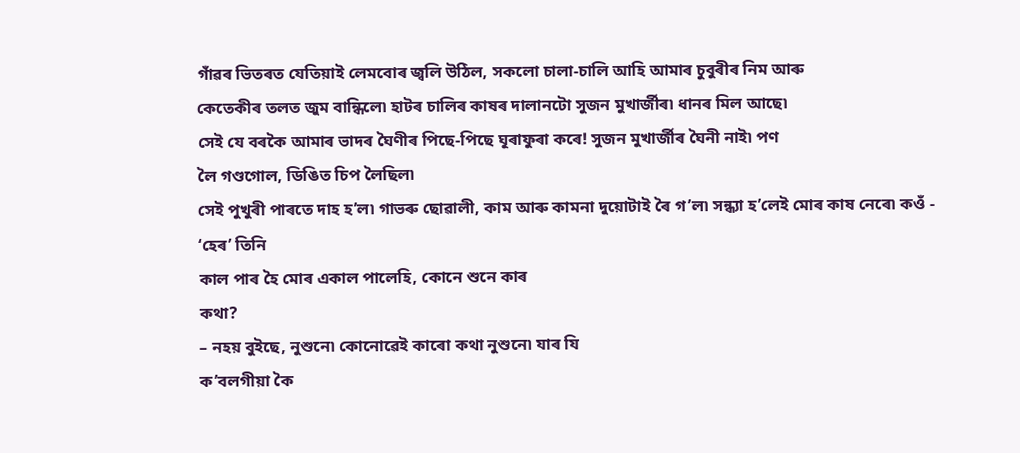গাঁৱৰ ভিতৰত যেতিয়াই লেমবোৰ জ্বলি উঠিল, সকলো চালা-চালি আহি আমাৰ চুবুৰীৰ নিম আৰু
কেতেকীৰ তলত জুম বান্ধিলে৷ হাটৰ চালিৰ কাষৰ দালানটো সুজন মুখাৰ্জীৰ৷ ধানৰ মিল আছে৷
সেই যে বৰকৈ আমাৰ ভাদৰ ঘৈণীৰ পিছে-পিছে ঘূৰাফুৰা কৰে! সুজন মুখাৰ্জীৰ ঘৈনী নাই৷ পণ
লৈ গণ্ডগোল, ডিঙিত চিপ লৈছিল৷
সেই পুখুৰী পাৰতে দাহ হ’ল৷ গাভৰু ছোৱালী, কাম আৰু কামনা দুয়োটাই ৰৈ গ’ল৷ সন্ধ্যা হ’লেই মোৰ কাষ নেৰে৷ কওঁ - ‘হেৰ’ তিনি
কাল পাৰ হৈ মোৰ একাল পালেহি, কোনে শুনে কাৰ
কথা?
– নহয় বুইছে, নুশুনে৷ কোনোৱেই কাৰো কথা নুশুনে৷ যাৰ যি
ক’বলগীয়া কৈ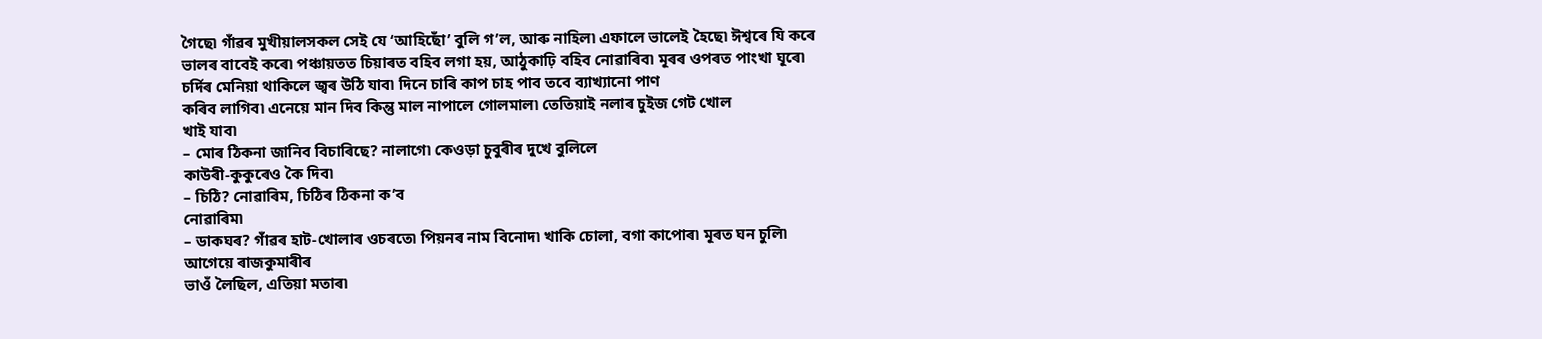গৈছে৷ গাঁৱৰ মুখীয়ালসকল সেই যে ‘আহিছোঁ’ বুলি গ’ল, আৰু নাহিল৷ এফালে ভালেই হৈছে৷ ঈশ্বৰে যি কৰে
ভালৰ বাবেই কৰে৷ পঞ্চায়তত চিয়াৰত বহিব লগা হয়, আঠুকাঢ়ি বহিব নোৱাৰিব৷ মূৰৰ ওপৰত পাংখা ঘূৰে৷
চৰ্দিৰ মেনিয়া থাকিলে জ্বৰ উঠি যাব৷ দিনে চাৰি কাপ চাহ পাব তবে ব্যাখ্যানো পাণ
কৰিব লাগিব৷ এনেয়ে মান দিব কিন্তু মাল নাপালে গোলমাল৷ তেতিয়াই নলাৰ চুইজ গেট খোল
খাই যাব৷
– মোৰ ঠিকনা জানিব বিচাৰিছে? নালাগে৷ কেওড়া চুবুৰীৰ দুখে বুলিলে
কাউৰী-কুকুৰেও কৈ দিব৷
– চিঠি? নোৱাৰিম, চিঠিৰ ঠিকনা ক’ব
নোৱাৰিম৷
– ডাকঘৰ? গাঁৱৰ হাট-খোলাৰ ওচৰতে৷ পিয়নৰ নাম বিনোদ৷ খাকি চোলা, বগা কাপোৰ৷ মূৰত ঘন চুলি৷ আগেয়ে ৰাজকুমাৰীৰ
ভাওঁ লৈছিল, এতিয়া মতাৰ৷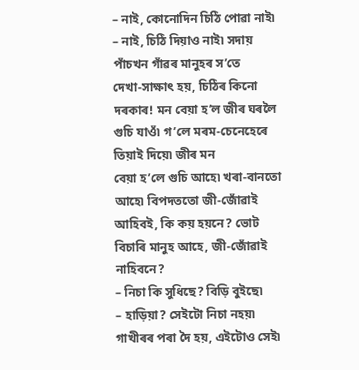– নাই, কোনোদিন চিঠি পোৱা নাই৷
– নাই, চিঠি দিয়াও নাই৷ সদায় পাঁচখন গাঁৱৰ মানুহৰ স’তে
দেখা-সাক্ষাৎ হয়, চিঠিৰ কিনো
দৰকাৰ! মন বেয়া হ’ল জীৰ ঘৰলৈ গুচি যাওঁ৷ গ’লে মৰম-চেনেহেৰে তিয়াই দিয়ে৷ জীৰ মন
বেয়া হ’লে গুচি আহে৷ খৰা-বানতো আহে৷ বিপদততো জী-জোঁৱাই আহিবই, কি কয় হয়নে? ভোট বিচাৰি মানুহ আহে, জী-জোঁৱাই নাহিবনে?
– নিচা কি সুধিছে? বিড়ি বুইছে৷
– হাড়িয়া? সেইটো নিচা নহয়৷ গাখীৰৰ পৰা দৈ হয়, এইটোও সেই৷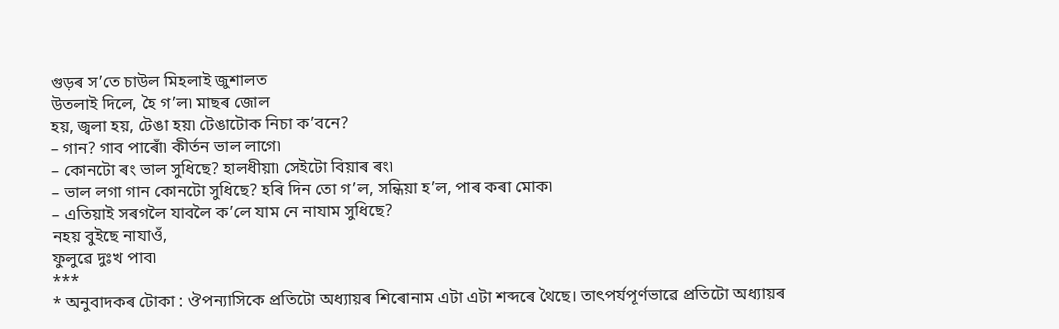গুড়ৰ স’তে চাউল মিহলাই জুশালত
উতলাই দিলে, হৈ গ’ল৷ মাছৰ জোল
হয়, জ্বলা হয়, টেঙা হয়৷ টেঙাটোক নিচা ক’বনে?
– গান? গাব পাৰোঁ৷ কীৰ্তন ভাল লাগে৷
– কোনটো ৰং ভাল সুধিছে? হালধীয়া৷ সেইটো বিয়াৰ ৰং৷
– ভাল লগা গান কোনটো সুধিছে? হৰি দিন তো গ’ল, সন্ধিয়া হ’ল, পাৰ কৰা মোক৷
– এতিয়াই সৰগলৈ যাবলৈ ক’লে যাম নে নাযাম সুধিছে?
নহয় বুইছে নাযাওঁ,
ফুলুৱে দুঃখ পাব৷
***
* অনুবাদকৰ টোকা : ঔপন্যাসিকে প্ৰতিটো অধ্যায়ৰ শিৰোনাম এটা এটা শব্দৰে থৈছে। তাৎপৰ্যপূৰ্ণভাৱে প্ৰতিটো অধ্যায়ৰ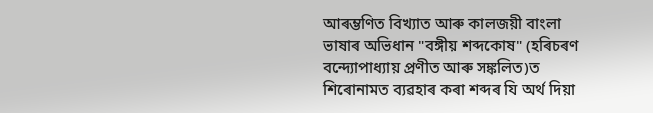আৰম্ভণিত বিখ্যাত আৰু কালজয়ী বাংলা ভাষাৰ অভিধান "বঙ্গীয় শব্দকোষ" (হৰিচৰণ বন্দ্যোপাধ্যায় প্ৰণীত আৰু সঙ্কলিত)ত শিৰোনামত ব্যৱহাৰ কৰা শব্দৰ যি অৰ্থ দিয়া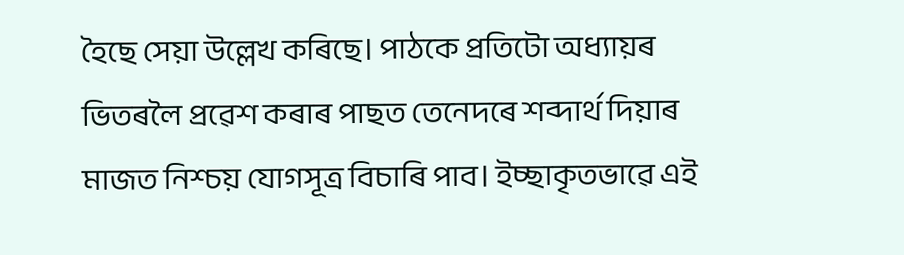হৈছে সেয়া উল্লেখ কৰিছে। পাঠকে প্ৰতিটো অধ্যায়ৰ ভিতৰলৈ প্ৰৱেশ কৰাৰ পাছত তেনেদৰে শব্দাৰ্থ দিয়াৰ মাজত নিশ্চয় যোগসূত্ৰ বিচাৰি পাব। ইচ্ছাকৃতভাৱে এই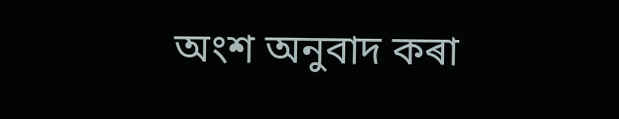অংশ অনুবাদ কৰা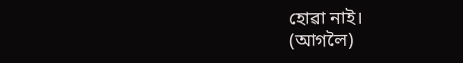হোৱা নাই।
(আগলৈ)